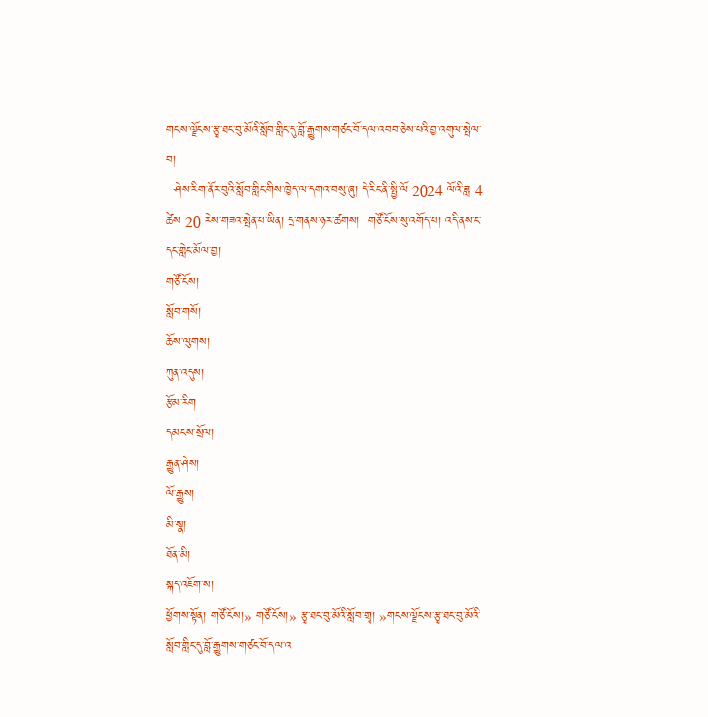གངས་ལྗོངས་རྩྭ་ཐང་བུ་མོའི་སློབ་གླིང་དུ་བློ་རྒྱུགས་གཙང་བོ་དལ་འབབ་ཅེས་པའི་བྱ་འགུལ་སྤེལ་བ།
  ཤེས་རིག་ནོར་བུའི་སློབ་གླིང་གིས་ཁྱེད་ལ་དགའ་བསུ་ཞུ། དེ་རིང་ནི་སྤྱི་ལོ 2024 ལོའི་ཟླ 4 ཚེས 20 རེས་གཟའ་སྤེན་པ་ཡིན། དྲ་གནས་ཉར་ཚགས།  གཙོ་ངོས་སུ་འགོད་པ། འདི་ནས་ང་དང་གླེང་མོལ་བྱ།
གཙོ་ངོས།
སློབ་གསོ།
ཆོས་ལུགས།
ཀུན་འདུས།
རྩོམ་རིག
དམངས་སྲོལ།
རྒྱུན་ཤེས།
ལོ་རྒྱུས།
མི་སྣ།
ཐོན་མི།
སྐད་འཇོག་ས།
ཕྱོགས་སྟོན། གཙོ་ངོས།» གཙོ་ངོས།» རྩྭ་ཐང་བུ་མོའི་སློབ་གྲྭ། »གངས་ལྗོངས་རྩྭ་ཐང་བུ་མོའི་སློབ་གླིང་དུ་བློ་རྒྱུགས་གཙང་བོ་དལ་འ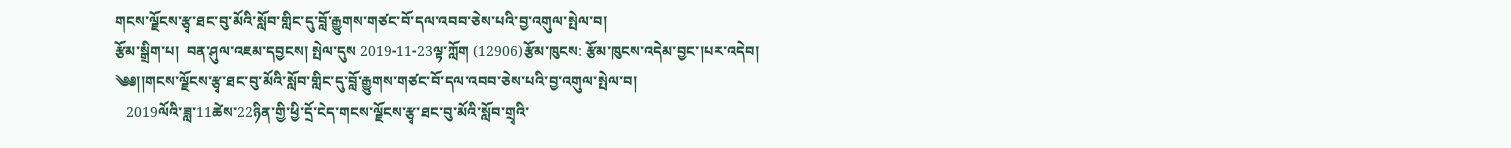གངས་ལྗོངས་རྩྭ་ཐང་བུ་མོའི་སློབ་གླིང་དུ་བློ་རྒྱུགས་གཙང་བོ་དལ་འབབ་ཅེས་པའི་བྱ་འགུལ་སྤེལ་བ།
རྩོམ་སྒྲིག་པ།  བན་ཤུལ་འཇམ་དབྱངས། སྤེལ་དུས 2019-11-23ལྟ་ཀློག (12906)རྩོམ་ཁུངས: རྩོམ་ཁུངས་འདེམ་བྱང་།པར་འདེབ།
༄༅།།གངས་ལྗོངས་རྩྭ་ཐང་བུ་མོའི་སློབ་གླིང་དུ་བློ་རྒྱུགས་གཙང་བོ་དལ་འབབ་ཅེས་པའི་བྱ་འགུལ་སྤེལ་བ།
   2019ལོའི་ཟླ་11ཚེས་22ཉིན་གྱི་ཕྱི་དྲོ་ངེད་གངས་ལྗོངས་རྩྭ་ཐང་བུ་མོའི་སློབ་གྲྭའི་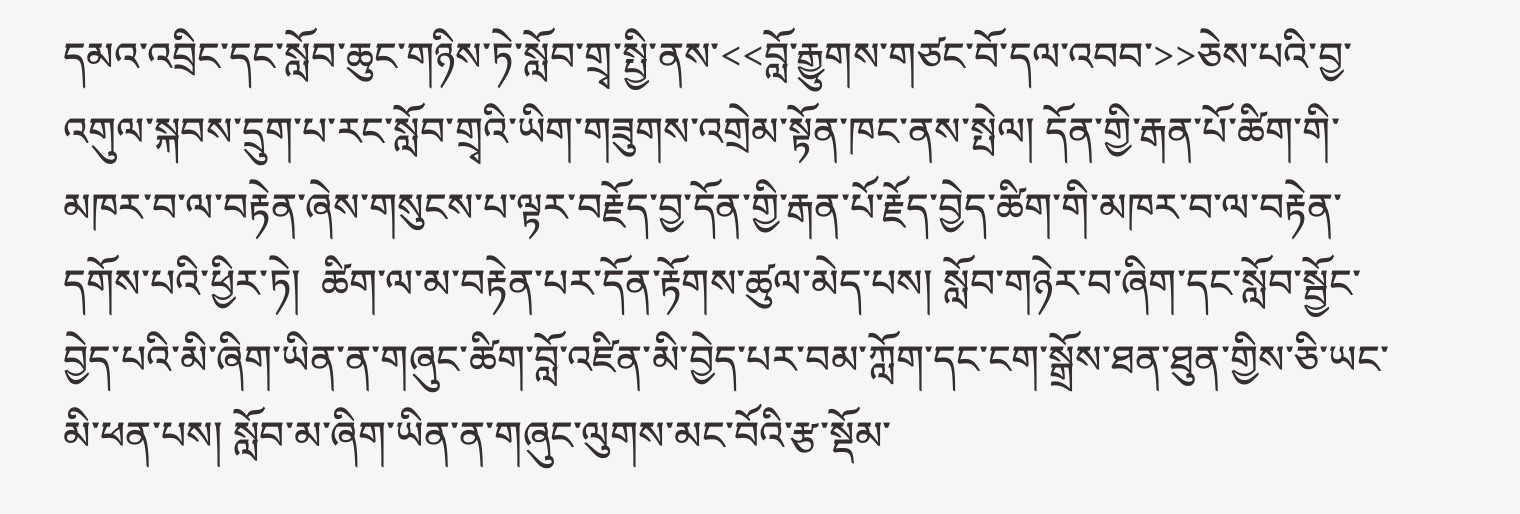དམའ་འབྲིང་དང་སློབ་ཆུང་གཉིས་ཏེ་སློབ་གྲྭ་སྤྱི་ནས་<<བློ་རྒྱུགས་གཙང་བོ་དལ་འབབ་>>ཅེས་པའི་བྱ་འགུལ་སྐབས་དྲུག་པ་རང་སློབ་གྲྭའི་ཡིག་གཟུགས་འགྲེམ་སྟོན་ཁང་ནས་སྤེལ། དོན་གྱི་རྒན་པོ་ཚིག་གི་མཁར་བ་ལ་བརྟེན་ཞེས་གསུངས་པ་ལྟར་བརྗོད་བྱ་དོན་གྱི་རྒན་པོ་རྗོད་བྱེད་ཚིག་གི་མཁར་བ་ལ་བརྟེན་དགོས་པའི་ཕྱིར་ཏེ།  ཚིག་ལ་མ་བརྟེན་པར་དོན་རྟོགས་ཚུལ་མེད་པས། སློབ་གཉེར་བ་ཞིག་དང་སློབ་སྦྱོང་བྱེད་པའི་མི་ཞིག་ཡིན་ན་གཞུང་ཚིག་བློ་འཛིན་མི་བྱེད་པར་བམ་ཀློག་དང་ངག་སྒྲོས་ཐན་ཐུན་གྱིས་ཅི་ཡང་མི་ཕན་པས། སློབ་མ་ཞིག་ཡིན་ན་གཞུང་ལུགས་མང་བོའི་རྩ་སྡོམ་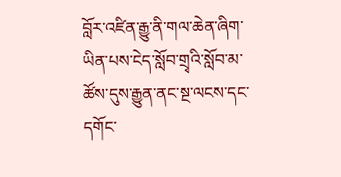བློར་འཛིན་རྒྱུ་ནི་གལ་ཆེན་ཞིག་ཡིན་པས་ངེད་སློབ་གྲྭའི་སློབ་མ་ཚོས་དུས་རྒྱུན་ནང་སྔ་ལངས་དང་དགོང་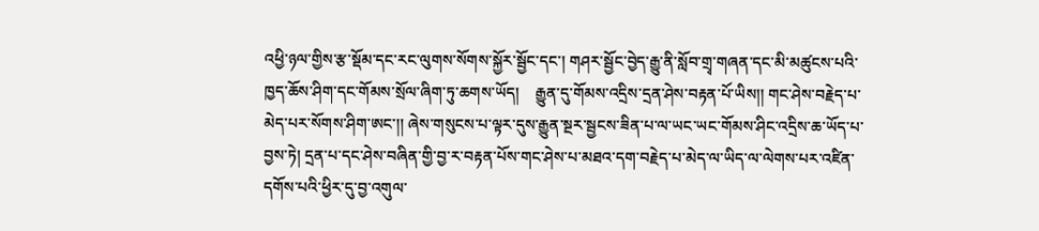འཕྱི་ཉལ་གྱིས་རྩ་སྡོམ་དང་རང་ལུགས་སོགས་སྐྱོར་སྦྱོང་དང་། གཤར་སྦྱོང་བྱེད་རྒྱུ་ནི་སློབ་གྲྭ་གཞན་དང་མི་མཚུངས་པའི་ཁྱད་ཆོས་ཤིག་དང་གོམས་སྲོལ་ཞིག་ཏུ་ཆགས་ཡོད།    རྒྱུན་དུ་གོམས་འདྲིས་དྲན་ཤེས་བརྟན་པོ་ཡིས།། གང་ཤེས་བརྗེད་པ་མེད་པར་སོགས་ཤིག་ཨང་།། ཞེས་གསུངས་པ་ལྟར་དུས་རྒྱུན་སྔར་སྦྱངས་ཟིན་པ་ལ་ཡང་ཡང་གོམས་ཤིང་འདྲིས་ཆ་ཡོད་པ་བྱས་ཏེ། དྲན་པ་དང་ཤེས་བཞིན་གྱི་བྱ་ར་བརྟན་པོས་གང་ཤེས་པ་མཐའ་དག་བརྗེད་པ་མེད་ལ་ཡིད་ལ་ལེགས་པར་འཛིན་དགོས་པའི་ཕྱིར་དུ་བྱ་འགུལ་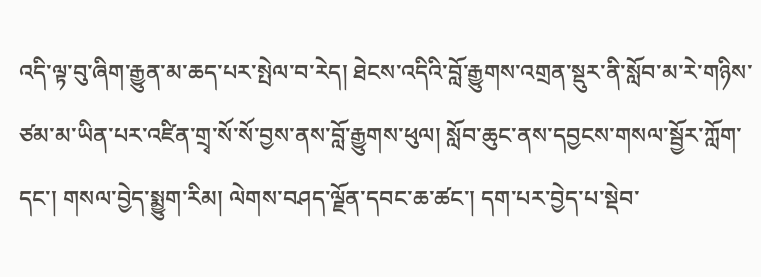འདི་ལྟ་བུ་ཞིག་རྒྱུན་མ་ཆད་པར་སྤེལ་བ་རེད། ཐེངས་འདིའི་བློ་རྒྱུགས་འགྲན་སྡུར་ནི་སློབ་མ་རེ་གཉིས་ཙམ་མ་ཡིན་པར་འཛིན་གྲྭ་སོ་སོ་བྱས་ནས་བློ་རྒྱུགས་ཕུལ། སློབ་ཆུང་ནས་དབྱངས་གསལ་སྦྱོར་ཀློག་དང་། གསལ་བྱེད་སྨྱུག་རིམ། ལེགས་བཤད་ལྗོན་དབང་ཆ་ཚང་། དག་པར་བྱེད་པ་སྡེབ་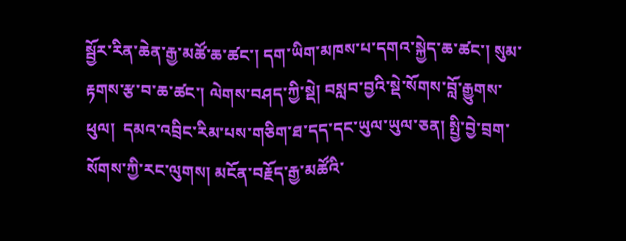སྦྱོར་རིན་ཆེན་རྒྱ་མཚོ་ཆ་ཚང་། དག་ཡིག་མཁས་པ་དགའ་སྐྱེད་ཆ་ཚང་། སུམ་རྟགས་རྩ་བ་ཆ་ཚང་། ལེགས་བཤད་ཀྱི་སྡེ། བསླབ་བྱའི་སྡེ་སོགས་བློ་རྒྱུགས་ཕུལ།  དམའ་འབྲིང་རིམ་པས་གཅིག་ཐ་དད་དང་ཡུལ་ཡུལ་ཅན། སྤྱི་བྱེ་བྲག་སོགས་ཀྱི་རང་ལུགས། མངོན་བརྗོད་རྒྱ་མཚོའི་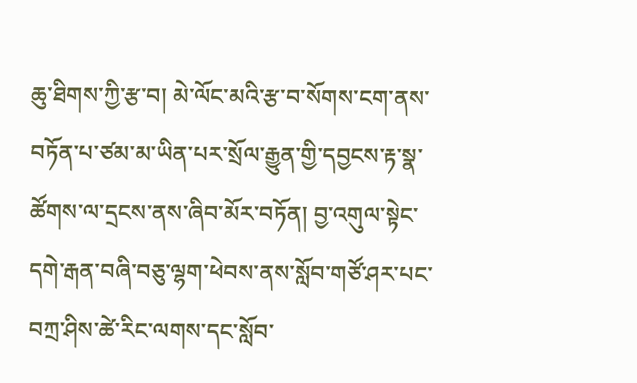ཆུ་ཐིགས་ཀྱི་རྩ་བ། མེ་ལོང་མའི་རྩ་བ་སོགས་ངག་ནས་བཏོན་པ་ཙམ་མ་ཡིན་པར་སྲོལ་རྒྱུན་གྱི་དབྱངས་རྟ་སྣ་ཚོགས་ལ་དྲངས་ནས་ཞིབ་མོར་བཏོན། བྱ་འགུལ་སྟེང་དགེ་རྒན་བཞི་བཅུ་ལྷག་ཕེབས་ནས་སློབ་གཙོ་ཤར་པང་བཀྲ་ཤིས་ཚེ་རིང་ལགས་དང་སློབ་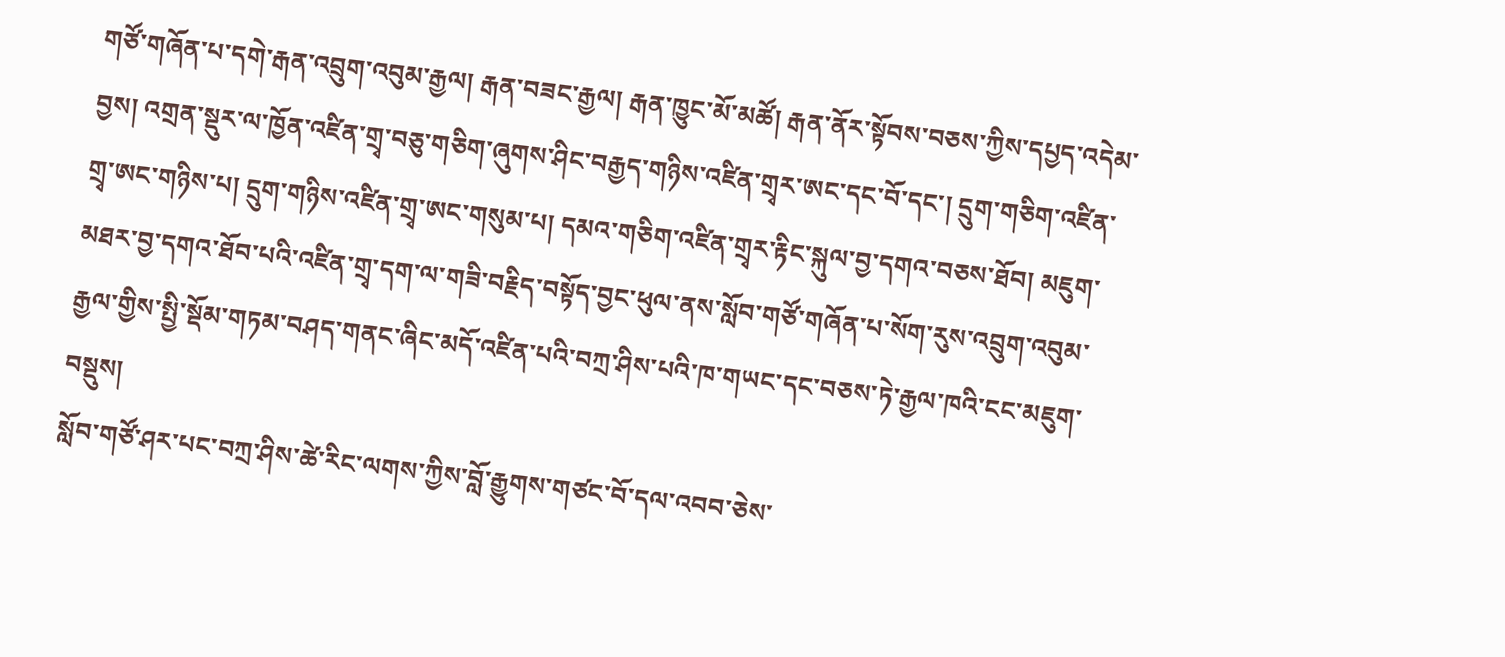གཙོ་གཞོན་པ་དགེ་རྒན་འབྲུག་འབུམ་རྒྱལ། རྒན་བཟང་རྒྱལ། རྒན་ཁྱུང་མོ་མཚོ། རྒན་ནོར་སྟོབས་བཅས་ཀྱིས་དཔྱད་འདེམ་བྱས། འགྲན་སྡུར་ལ་ཁྱོན་འཛིན་གྲྭ་བཅུ་གཅིག་ཞུགས་ཤིང་བརྒྱད་གཉིས་འཛིན་གྲྭར་ཨང་དང་བོ་དང་། དྲུག་གཅིག་འཛིན་གྲྭ་ཨང་གཉིས་པ། དྲུག་གཉིས་འཛིན་གྲྭ་ཨང་གསུམ་པ། དམའ་གཅིག་འཛིན་གྲྭར་རྟིང་སྐུལ་བྱ་དགའ་བཅས་ཐོབ། མཇུག་མཐར་བྱ་དགའ་ཐོབ་པའི་འཛིན་གྲྭ་དག་ལ་གཟི་བརྗིད་བསྟོད་བྱང་ཕུལ་ནས་སློབ་གཙོ་གཞོན་པ་སོག་རུས་འབྲུག་འབུམ་རྒྱལ་གྱིས་སྤྱི་སྡོམ་གཏམ་བཤད་གནང་ཞིང་མདོ་འཛིན་པའི་བཀྲ་ཤིས་པའི་ཁ་གཡང་དང་བཅས་ཏེ་རྒྱལ་ཁའི་ངང་མཇུག་བསྡུས།
སློབ་གཙོ་ཤར་པང་བཀྲ་ཤིས་ཚེ་རིང་ལགས་ཀྱིས་བློ་རྒྱུགས་གཙང་བོ་དལ་འབབ་ཅེས་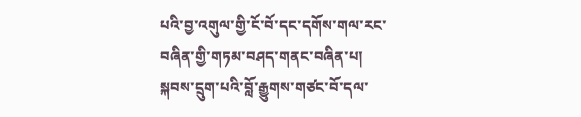པའི་བྱ་འགུལ་གྱི་ངོ་བོ་དང་དགོས་གལ་རང་བཞིན་གྱི་གཏམ་བཤད་གནང་བཞིན་པ།
སྐབས་དྲུག་པའི་བློ་རྒྱུགས་གཙང་བོ་དལ་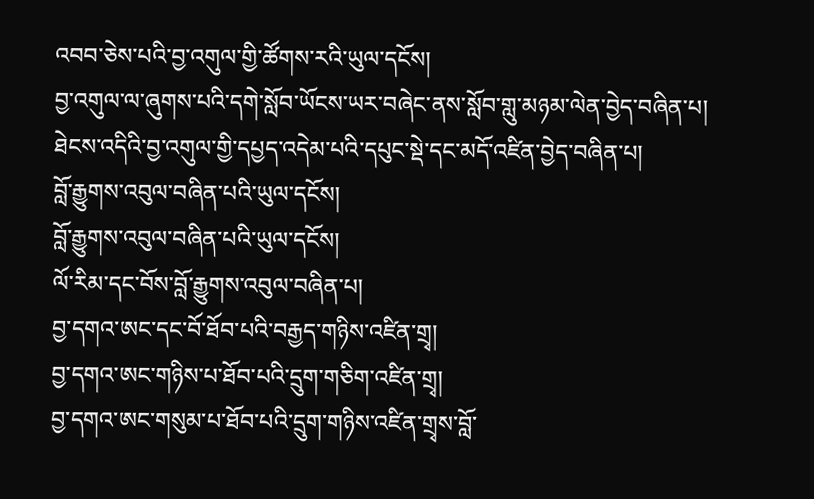འབབ་ཅེས་པའི་བྱ་འགུལ་གྱི་ཚོགས་རའི་ཡུལ་དངོས།
བྱ་འགུལ་ལ་ཞུགས་པའི་དགེ་སློབ་ཡོངས་ཡར་བཞེང་ནས་སློབ་གླུ་མཉམ་ལེན་བྱེད་བཞིན་པ།
ཐེངས་འདིའི་བྱ་འགུལ་གྱི་དཔྱད་འདེམ་པའི་དཔུང་སྡེ་དང་མདོ་འཛིན་བྱེད་བཞིན་པ།
བློ་རྒྱུགས་འབུལ་བཞིན་པའི་ཡུལ་དངོས།
བློ་རྒྱུགས་འབུལ་བཞིན་པའི་ཡུལ་དངོས།
ལོ་རིམ་དང་བོས་བློ་རྒྱུགས་འབུལ་བཞིན་པ།
བྱ་དགའ་ཨང་དང་བོ་ཐོབ་པའི་བརྒྱད་གཉིས་འཛིན་གྲྭ།
བྱ་དགའ་ཨང་གཉིས་པ་ཐོབ་པའི་དྲུག་གཅིག་འཛིན་གྲྭ།
བྱ་དགའ་ཨང་གསུམ་པ་ཐོབ་པའི་དྲུག་གཉིས་འཛིན་གྲྭས་བློ་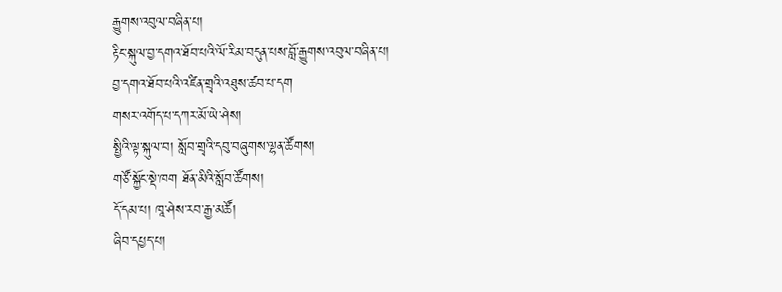རྒྱུགས་འབུལ་བཞིན་པ།
རྟིང་སྐུལ་བྱ་དགའ་ཐོབ་པའི་ལོ་རིམ་བདུན་པས་བློ་རྒྱུགས་འབུལ་བཞིན་པ།
བྱ་དགའ་ཐོབ་པའི་འཛིན་གྲྭའི་འཐུས་ཚབ་པ་དག
གསར་འགོད་པ་དཀར་མོ་ཡེ་ཤེས།
སྤྱིའི་ལྟ་སྐུལ་བ། སློབ་གྲྭའི་དབུ་བཞུགས་ལྷན་ཚོགས།
གཙོ་སྐྱོང་སྡེ་ཁག ཐོན་མིའི་སློབ་ཚོགས།
དོ་དམ་པ། ཁཱ་ཤེས་རབ་རྒྱ་མཚོ།
ཞིབ་དཔྱད་པ།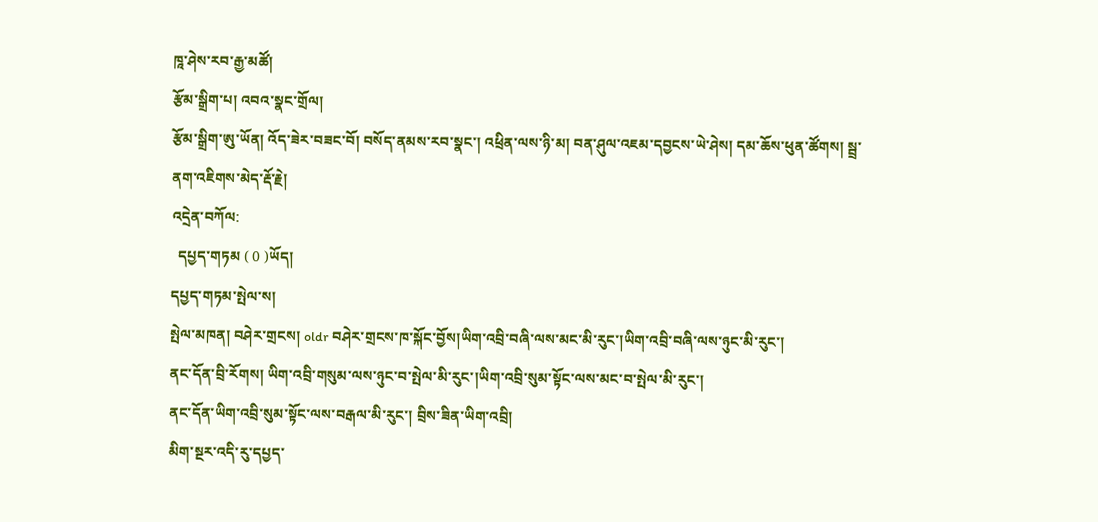ཁཱ་ཤེས་རབ་རྒྱ་མཚོ།
རྩོམ་སྒྲིག་པ། འབའ་སྣང་གྲོལ།
རྩོམ་སྒྲིག་ཨུ་ཡོན། འོད་ཟེར་བཟང་བོ། བསོད་ནམས་རབ་སྣང་། འཕྲིན་ལས་ཉི་མ། བན་ཤུལ་འཇམ་དབྱངས་ཡེ་ཤེས། དམ་ཆོས་ཕུན་ཚོགས། སྦྲ་ནག་འཇིགས་མེད་རྡོ་རྗེ།
འདྲེན་བཀོལ:
  དཔྱད་གཏམ ( 0 )ཡོད།
དཔྱད་གཏམ་སྤེལ་ས།
སྤེལ་མཁན། བཤེར་གྲངས། oldr བཤེར་གྲངས་ཁ་སྐོང་བྱོས།ཡིག་འབྲི་བཞི་ལས་མང་མི་རུང་།ཡིག་འབྲི་བཞི་ལས་ཉུང་མི་རུང་།
ནང་དོན་བྲི་རོགས། ཡིག་འབྲི་གསུམ་ལས་ཉུང་བ་སྤེལ་མི་རུང་།ཡིག་འབྲི་སུམ་སྟོང་ལས་མང་བ་སྤེལ་མི་རུང་།
ནང་དོན་ཡིག་འབྲི་སུམ་སྟོང་ལས་བརྒལ་མི་རུང་། བྲིས་ཟིན་ཡིག་འབྲི།
མིག་སྔར་འདི་རུ་དཔྱད་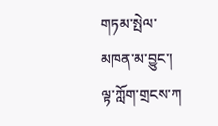གཏམ་སྤེལ་མཁན་མ་བྱུང་།
ལྟ་ཀློག་གྲངས་ཀ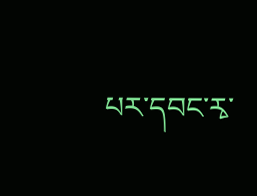པར་དབང་རྭ་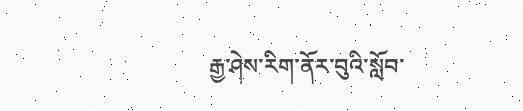རྒྱ་ཤེས་རིག་ནོར་བུའི་སློབ་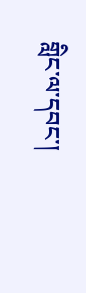གླིང་ལ་དབང་།